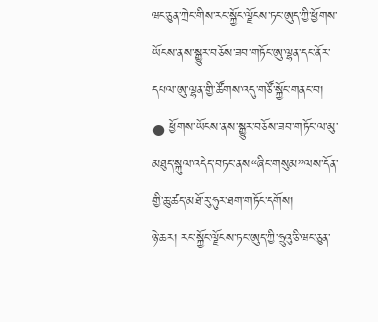ཝང་ཅུན་ཀྲེང་གིས་རང་སྐྱོང་ལྗོངས་ཏང་ཨུད་ཀྱི་ཕྱོགས་ཡོངས་ནས་སྒྱུར་བཅོས་ཟབ་གཏོང་ཨུ་ལྷན་དང་ནོར་དཔལ་ཨུ་ལྷན་གྱི་ཚོགས་འདུ་གཙོ་སྐྱོང་གནང་བ།
● ཕྱོགས་ཡོངས་ནས་སྒྱུར་བཅོས་ཟབ་གཏོང་ལ་མུ་མཐུད་སྐུལ་འདེད་བཏང་ནས“ཞིང་གསུམ”ལས་དོན་གྱི་ཆུ་ཚད་མཐོ་རུ་ཧུར་ཐག་གཏོང་དགོས།
ཉེ་ཆར། རང་སྐྱོང་ལྗོངས་ཏང་ཨུད་ཀྱི་ཧྲུའུ་ཅི་ཝང་ཅུན་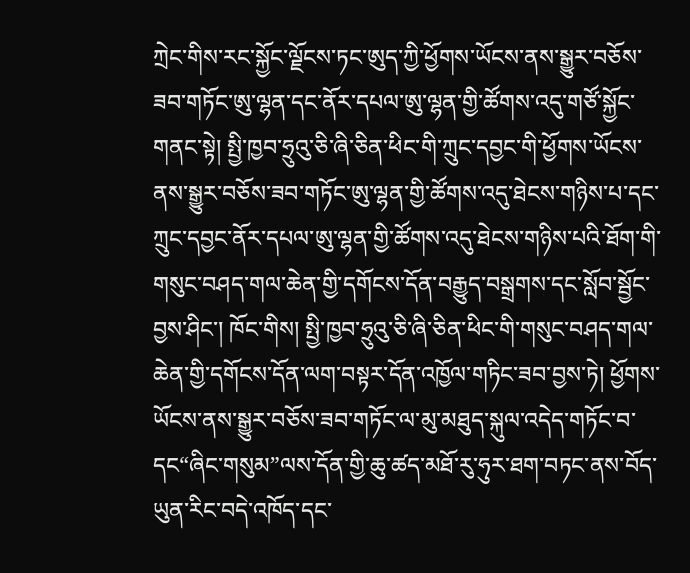ཀྲེང་གིས་རང་སྐྱོང་ལྗོངས་ཏང་ཨུད་ཀྱི་ཕྱོགས་ཡོངས་ནས་སྒྱུར་བཅོས་ཟབ་གཏོང་ཨུ་ལྷན་དང་ནོར་དཔལ་ཨུ་ལྷན་གྱི་ཚོགས་འདུ་གཙོ་སྐྱོང་གནང་སྟེ། སྤྱི་ཁྱབ་ཧྲུའུ་ཅི་ཞི་ཅིན་ཕིང་གི་ཀྲུང་དབྱང་གི་ཕྱོགས་ཡོངས་ནས་སྒྱུར་བཅོས་ཟབ་གཏོང་ཨུ་ལྷན་གྱི་ཚོགས་འདུ་ཐེངས་གཉིས་པ་དང་ཀྲུང་དབྱང་ནོར་དཔལ་ཨུ་ལྷན་གྱི་ཚོགས་འདུ་ཐེངས་གཉིས་པའི་ཐོག་གི་གསུང་བཤད་གལ་ཆེན་གྱི་དགོངས་དོན་བརྒྱུད་བསྒྲགས་དང་སློབ་སྦྱོང་བྱས་ཤིང་། ཁོང་གིས། སྤྱི་ཁྱབ་ཧྲུའུ་ཅི་ཞི་ཅིན་ཕིང་གི་གསུང་བཤད་གལ་ཆེན་གྱི་དགོངས་དོན་ལག་བསྟར་དོན་འཁྱོལ་གཏིང་ཟབ་བྱས་ཏེ། ཕྱོགས་ཡོངས་ནས་སྒྱུར་བཅོས་ཟབ་གཏོང་ལ་མུ་མཐུད་སྐུལ་འདེད་གཏོང་བ་དང“ཞིང་གསུམ”ལས་དོན་གྱི་ཆུ་ཚད་མཐོ་རུ་ཧུར་ཐག་བཏང་ནས་བོད་ཡུན་རིང་བདེ་འཁོད་དང་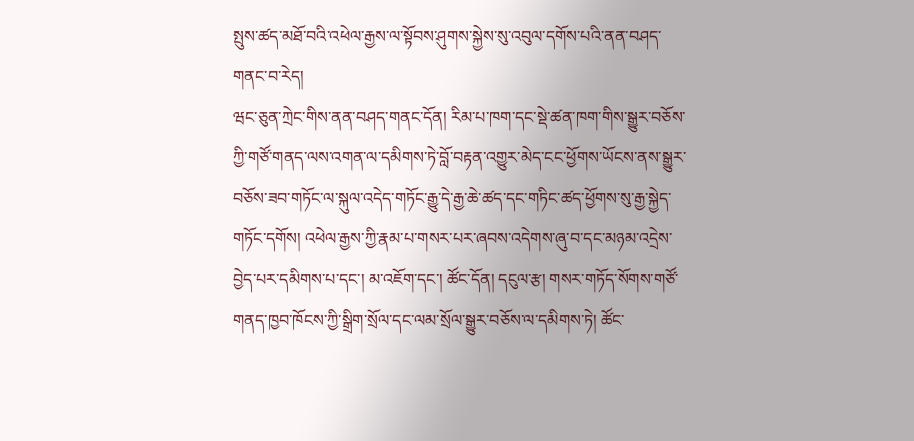སྤུས་ཚད་མཐོ་བའི་འཕེལ་རྒྱས་ལ་སྟོབས་ཤུགས་སྐྱེས་སུ་འབུལ་དགོས་པའི་ནན་བཤད་གནང་བ་རེད།
ཝང་ཅུན་ཀྲེང་གིས་ནན་བཤད་གནང་དོན། རིམ་པ་ཁག་དང་སྡེ་ཚན་ཁག་གིས་སྒྱུར་བཅོས་ཀྱི་གཙོ་གནད་ལས་འགན་ལ་དམིགས་ཏེ་བློ་བརྟན་འགྱུར་མེད་ངང་ཕྱོགས་ཡོངས་ནས་སྒྱུར་བཅོས་ཟབ་གཏོང་ལ་སྐུལ་འདེད་གཏོང་རྒྱུ་དེ་རྒྱ་ཆེ་ཚད་དང་གཏིང་ཚད་ཕྱོགས་སུ་རྒྱ་སྐྱེད་གཏོང་དགོས། འཕེལ་རྒྱས་ཀྱི་རྣམ་པ་གསར་པར་ཞབས་འདེགས་ཞུ་བ་དང་མཉམ་འདྲེས་བྱེད་པར་དམིགས་པ་དང་། མ་འཇོག་དང་། ཚོང་དོན། དངུལ་རྩ། གསར་གཏོད་སོགས་གཙོ་གནད་ཁྱབ་ཁོངས་ཀྱི་སྒྲིག་སྲོལ་དང་ལམ་སྲོལ་སྒྱུར་བཅོས་ལ་དམིགས་ཏེ། ཚོང་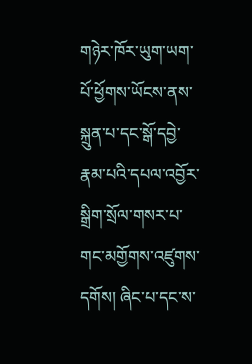གཉེར་ཁོར་ཡུག་ཡག་པོ་ཕྱོགས་ཡོངས་ནས་སྐྲུན་པ་དང་སྒོ་དབྱེ་རྣམ་པའི་དཔལ་འབྱོར་སྒྲིག་སྲོལ་གསར་པ་གང་མགྱོགས་འཛུགས་དགོས། ཞིང་པ་དང་ས་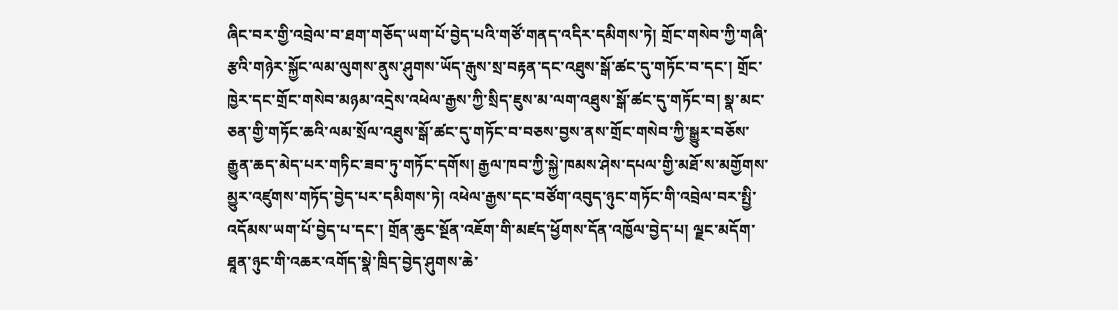ཞིང་བར་གྱི་འབྲེལ་བ་ཐག་གཅོད་ཡག་པོ་བྱེད་པའི་གཙོ་གནད་འདིར་དམིགས་ཏེ། གྲོང་གསེབ་ཀྱི་གཞི་རྩའི་གཉེར་སྐྱོང་ལམ་ལུགས་ནུས་ཤུགས་ཡོད་རྒུས་སྲ་བརྟན་དང་འཐུས་སྒོ་ཚང་དུ་གཏོང་བ་དང་། གྲོང་ཁྱེར་དང་གྲོང་གསེབ་མཉམ་འདྲེས་འཕེལ་རྒྱས་ཀྱི་སྲིད་ཇུས་མ་ལག་འཐུས་སྒོ་ཚང་དུ་གཏོང་བ། སྣ་མང་ཅན་གྱི་གཏོང་ཆའི་ལམ་སྲོལ་འཐུས་སྒོ་ཚང་དུ་གཏོང་བ་བཅས་བྱས་ནས་གྲོང་གསེབ་ཀྱི་སྒྱུར་བཅོས་རྒྱུན་ཆད་མེད་པར་གཏིང་ཟབ་ཏུ་གཏོང་དགོས། རྒྱལ་ཁབ་ཀྱི་སྐྱེ་ཁམས་ཤེས་དཔལ་གྱི་མཐོ་ས་མགྱོགས་མྱུར་འཛུགས་གཏོད་བྱེད་པར་དམིགས་ཏེ། འཕེལ་རྒྱས་དང་བཙོག་འབུད་ཉུང་གཏོང་གི་འབྲེལ་བར་སྤྱི་འདོམས་ཡག་པོ་བྱེད་པ་དང་། གྲོན་ཆུང་སྔོན་འཇོག་གི་མཛད་ཕྱོགས་དོན་འཁྱོལ་བྱེད་པ། ལྗང་མདོག་ཐཱན་ཉུང་གི་འཆར་འགོད་སྣེ་ཁྲིད་བྱེད་ཤུགས་ཆེ་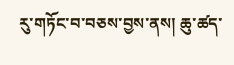རུ་གཏོང་བ་བཅས་བྱས་ནས། ཆུ་ཚད་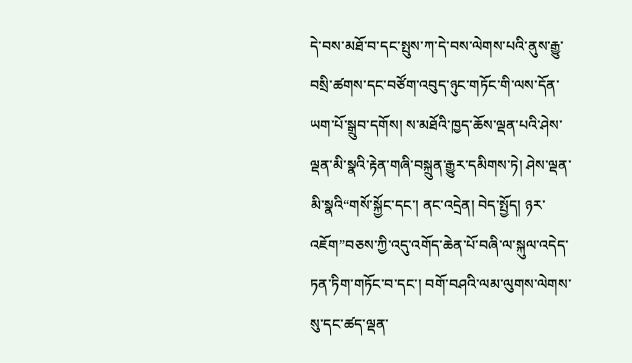དེ་བས་མཐོ་བ་དང་སྤུས་ཀ་དེ་བས་ལེགས་པའི་ནུས་རྒྱུ་བསྲི་ཚགས་དང་བཙོག་འབུད་ཉུང་གཏོང་གི་ལས་དོན་ཡག་པོ་སྒྲུབ་དགོས། ས་མཐོའི་ཁྱད་ཆོས་ལྡན་པའི་ཤེས་ལྡན་མི་སྣའི་རྟེན་གཞི་བསྐྲུན་རྒྱུར་དམིགས་ཏེ། ཤེས་ལྡན་མི་སྣའི“གསོ་སྐྱོང་དང་། ནང་འདྲེན། བེད་སྤྱོད། ཉར་འཇོག”བཅས་ཀྱི་འདུ་འགོད་ཆེན་པོ་བཞི་ལ་སྐུལ་འདེད་ཏན་ཏིག་གཏོང་བ་དང་། བགོ་བཤའི་ལམ་ལུགས་ལེགས་སུ་དང་ཚད་ལྡན་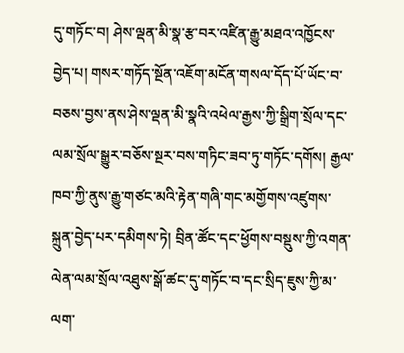དུ་གཏོང་བ། ཤེས་ལྡན་མི་སྣ་རྩ་བར་འཛིན་རྒྱུ་མཐའ་འཁྱོངས་བྱེད་པ། གསར་གཏོད་སྔོན་འཇོག་མངོན་གསལ་དོད་པོ་ཡོང་བ་བཅས་བྱས་ནས་ཤེས་ལྡན་མི་སྣའི་འཕེལ་རྒྱས་ཀྱི་སྒྲིག་སྲོལ་དང་ལམ་སྲོལ་སྒྱུར་བཅོས་སྔར་བས་གཏིང་ཟབ་ཏུ་གཏོང་དགོས། རྒྱལ་ཁབ་ཀྱི་ནུས་རྒྱུ་གཙང་མའི་རྟེན་གཞི་གང་མགྱོགས་འཛུགས་སྐྲུན་བྱེད་པར་དམིགས་ཏེ། བྲིན་ཚོང་དང་ཕྱོགས་བསྡུས་ཀྱི་འགན་ལེན་ལམ་སྲོལ་འཐུས་སྒོ་ཚང་དུ་གཏོང་བ་དང་སྲིད་ཇུས་ཀྱི་མ་ལག་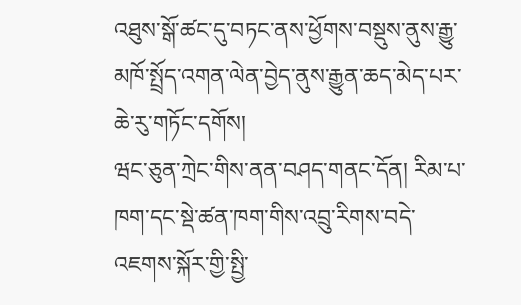འཐུས་སྒོ་ཚང་དུ་བཏང་ནས་ཕྱོགས་བསྡུས་ནུས་རྒྱུ་མཁོ་སྤྲོད་འགན་ལེན་བྱེད་ནུས་རྒྱུན་ཆད་མེད་པར་ཆེ་རུ་གཏོང་དགོས།
ཝང་ཅུན་ཀྲེང་གིས་ནན་བཤད་གནང་དོན། རིམ་པ་ཁག་དང་སྡེ་ཚན་ཁག་གིས་འབྲུ་རིགས་བདེ་འཇགས་སྐོར་གྱི་སྤྱི་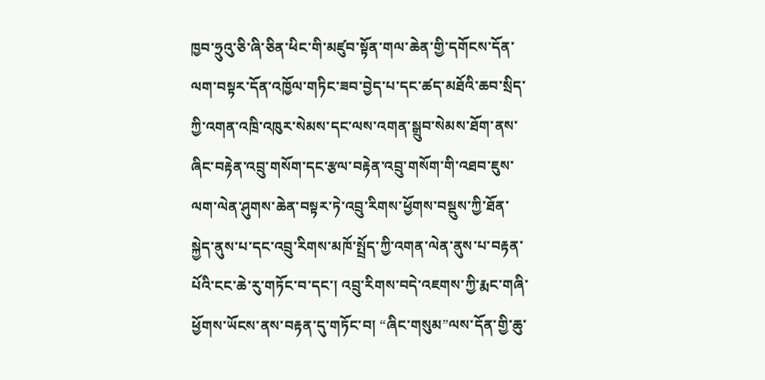ཁྱབ་ཧྲུའུ་ཅི་ཞི་ཅིན་ཕིང་གི་མཛུབ་སྟོན་གལ་ཆེན་གྱི་དགོངས་དོན་ལག་བསྟར་དོན་འཁྱོལ་གཏིང་ཟབ་བྱེད་པ་དང་ཚད་མཐོའི་ཆབ་སྲིད་ཀྱི་འགན་འཁྲི་འཁུར་སེམས་དང་ལས་འགན་སྒྲུབ་སེམས་ཐོག་ནས་ཞིང་བརྟེན་འབྲུ་གསོག་དང་རྩལ་བརྟེན་འབྲུ་གསོག་གི་འཐབ་ཇུས་ལག་ལེན་ཤུགས་ཆེན་བསྟར་ཏེ་འབྲུ་རིགས་ཕྱོགས་བསྡུས་ཀྱི་ཐོན་སྐྱེད་ནུས་པ་དང་འབྲུ་རིགས་མཁོ་སྤྲོད་ཀྱི་འགན་ལེན་ནུས་པ་བརྟན་པོའི་ངང་ཆེ་རུ་གཏོང་བ་དང་། འབྲུ་རིགས་བདེ་འཇགས་ཀྱི་རྨང་གཞི་ཕྱོགས་ཡོངས་ནས་བརྟན་དུ་གཏོང་བ། “ཞིང་གསུམ”ལས་དོན་གྱི་ཆུ་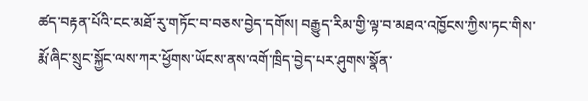ཚད་བརྟན་པོའི་ངང་མཐོ་རུ་གཏོང་བ་བཅས་བྱེད་དགོས། བརྒྱུད་རིམ་གྱི་ལྟ་བ་མཐའ་འཁྱོངས་ཀྱིས་ཏང་གིས་རྨོ་ཞིང་སྲུང་སྐྱོང་ལས་ཀར་ཕྱོགས་ཡོངས་ནས་འགོ་ཁྲིད་བྱེད་པར་ཤུགས་སྣོན་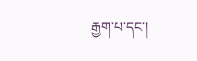རྒྱག་པ་དང་།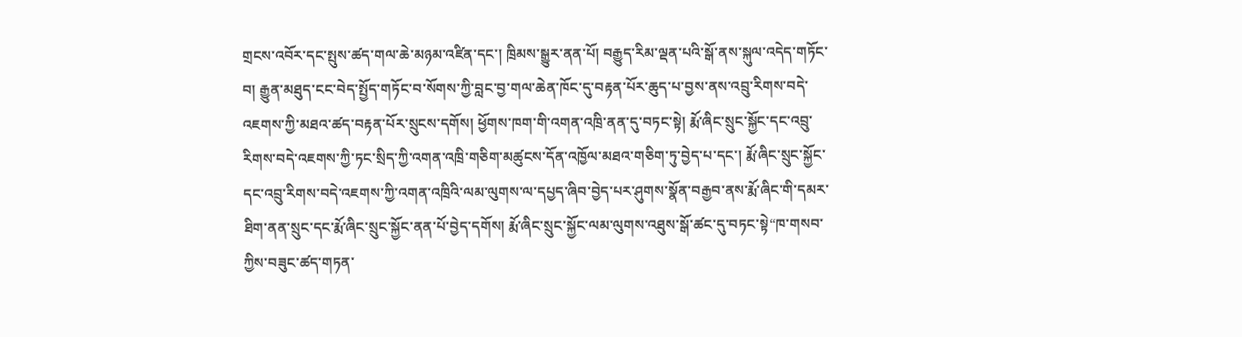གྲངས་འབོར་དང་སྤུས་ཚད་གལ་ཆེ་མཉམ་འཛིན་དང་། ཁྲིམས་སྒྱུར་ནན་པོ། བརྒྱུད་རིམ་ལྡན་པའི་སྒོ་ནས་སྐུལ་འདེད་གཏོང་བ། རྒྱུན་མཐུད་ངང་བེད་སྤྱོད་གཏོང་བ་སོགས་ཀྱི་བླང་བྱ་གལ་ཆེན་ཁོང་དུ་བརྟན་པོར་ཆུད་པ་བྱས་ནས་འབྲུ་རིགས་བདེ་འཇགས་ཀྱི་མཐའ་ཚད་བརྟན་པོར་སྲུངས་དགོས། ཕྱོགས་ཁག་གི་འགན་འཁྲི་ནན་དུ་བཏང་སྟེ། རྨོ་ཞིང་སྲུང་སྐྱོང་དང་འབྲུ་རིགས་བདེ་འཇགས་ཀྱི་ཏང་སྲིད་ཀྱི་འགན་འཁྲི་གཅིག་མཚུངས་དོན་འཁྱོལ་མཐའ་གཅིག་ཏུ་བྱེད་པ་དང་། རྨོ་ཞིང་སྲུང་སྐྱོང་དང་འབྲུ་རིགས་བདེ་འཇགས་ཀྱི་འགན་འཁྲིའི་ལམ་ལུགས་ལ་དཔྱད་ཞིབ་བྱེད་པར་ཤུགས་སྣོན་བརྒྱབ་ནས་རྨོ་ཞིང་གི་དམར་ཐིག་ནན་སྲུང་དང་རྨོ་ཞིང་སྲུང་སྐྱོང་ནན་པོ་བྱེད་དགོས། རྨོ་ཞིང་སྲུང་སྐྱོང་ལམ་ལུགས་འཐུས་སྒོ་ཚང་དུ་བཏང་སྟེ“ཁ་གསབ་ཀྱིས་བཟུང་ཚད་གཏན་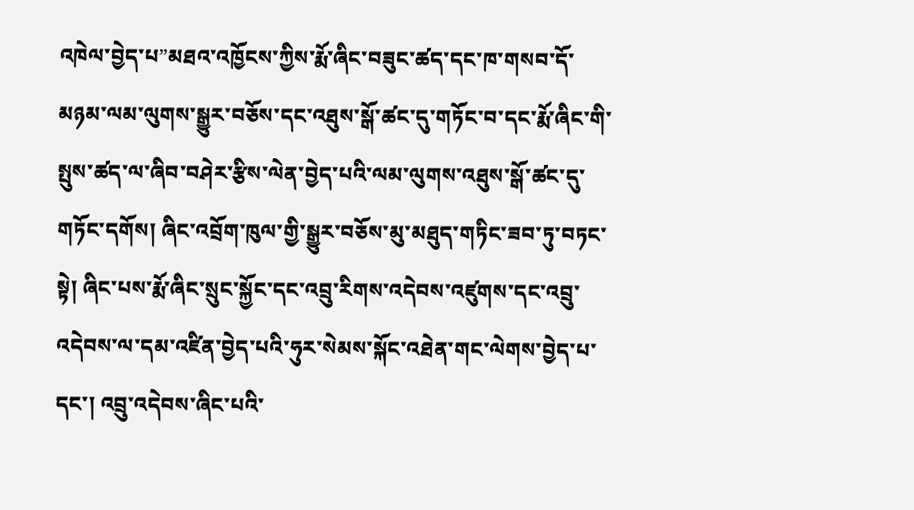འཁེལ་བྱེད་པ”མཐའ་འཁྱོངས་ཀྱིས་རྨོ་ཞིང་བཟུང་ཚད་དང་ཁ་གསབ་དོ་མཉམ་ལམ་ལུགས་སྒྱུར་བཅོས་དང་འཐུས་སྒོ་ཚང་དུ་གཏོང་བ་དང་རྨོ་ཞིང་གི་སྤུས་ཚད་ལ་ཞིབ་བཤེར་རྩིས་ལེན་བྱེད་པའི་ལམ་ལུགས་འཐུས་སྒོ་ཚང་དུ་གཏོང་དགོས། ཞིང་འབྲོག་ཁུལ་གྱི་སྒྱུར་བཅོས་མུ་མཐུད་གཏིང་ཟབ་ཏུ་བཏང་སྟེ། ཞིང་པས་རྨོ་ཞིང་སྲུང་སྐྱོང་དང་འབྲུ་རིགས་འདེབས་འཛུགས་དང་འབྲུ་འདེབས་ལ་དམ་འཛིན་བྱེད་པའི་ཧུར་སེམས་སྐོང་འཐེན་གང་ལེགས་བྱེད་པ་དང་། འབྲུ་འདེབས་ཞིང་པའི་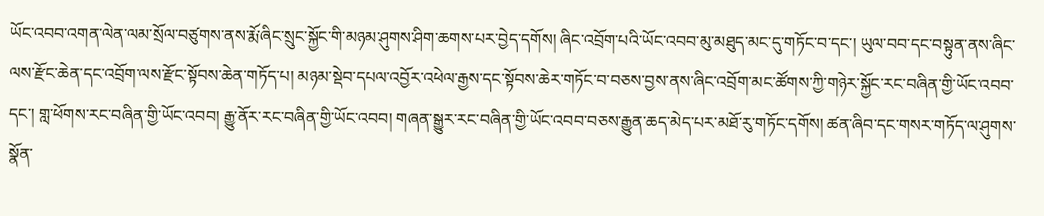ཡོང་འབབ་འགན་ལེན་ལམ་སྲོལ་བཙུགས་ནས་རྨོ་ཞིང་སྲུང་སྐྱོང་གི་མཉམ་ཤུགས་ཤིག་ཆགས་པར་བྱེད་དགོས། ཞིང་འབྲོག་པའི་ཡོང་འབབ་མུ་མཐུད་མང་དུ་གཏོང་བ་དང་། ཡུལ་བབ་དང་བསྟུན་ནས་ཞིང་ལས་རྫོང་ཆེན་དང་འབྲོག་ལས་རྫོང་སྟོབས་ཆེན་གཏོད་པ། མཉམ་སྡེབ་དཔལ་འབྱོར་འཕེལ་རྒྱས་དང་སྟོབས་ཆེར་གཏོང་བ་བཅས་བྱས་ནས་ཞིང་འབྲོག་མང་ཚོགས་ཀྱི་གཉེར་སྐྱོང་རང་བཞིན་གྱི་ཡོང་འབབ་དང་། གླ་ཕོགས་རང་བཞིན་གྱི་ཡོང་འབབ། རྒྱུ་ནོར་རང་བཞིན་གྱི་ཡོང་འབབ། གཞན་སྒྱུར་རང་བཞིན་གྱི་ཡོང་འབབ་བཅས་རྒྱུན་ཆད་མེད་པར་མཐོ་རུ་གཏོང་དགོས། ཚན་ཞིབ་དང་གསར་གཏོད་ལ་ཤུགས་སྣོན་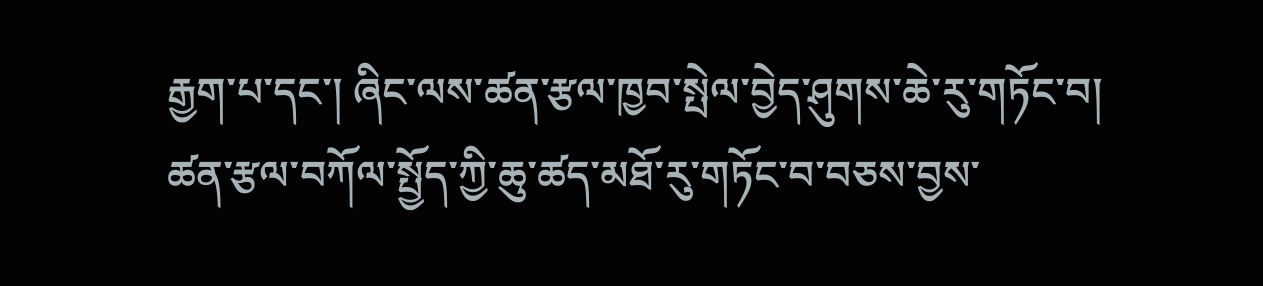རྒྱག་པ་དང་། ཞིང་ལས་ཚན་རྩལ་ཁྱབ་སྤེལ་བྱེད་ཤུགས་ཆེ་རུ་གཏོང་བ། ཚན་རྩལ་བཀོལ་སྤྱོད་ཀྱི་ཆུ་ཚད་མཐོ་རུ་གཏོང་བ་བཅས་བྱས་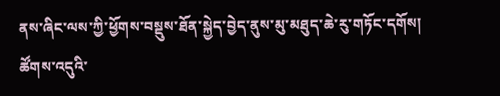ནས་ཞིང་ལས་ཀྱི་ཕྱོགས་བསྡུས་ཐོན་སྐྱེད་བྱེད་ནུས་མུ་མཐུད་ཆེ་རུ་གཏོང་དགོས།
ཚོགས་འདུའི་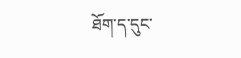ཐོག་ད་དུང་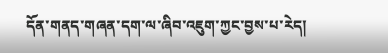དོན་གནད་གཞན་དག་ལ་ཞིབ་འཇུག་ཀྱང་བྱས་པ་རེད།